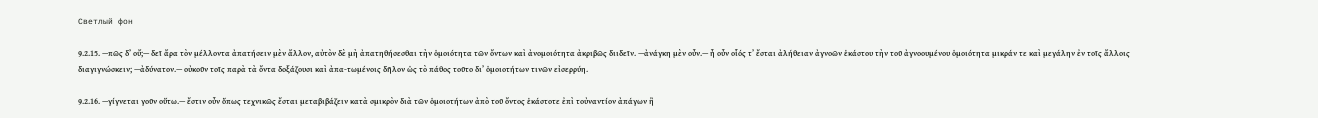Светлый фон

9.2.15. —πῶς δ’ οὔ;— δεῖ ἄρα τὸν µέλλοντα ἀπατήσειν µὲν ἄλλον, αὐτὸν δὲ µὴ ἀπατηθήσεσθαι τὴν ὁµοιότητα τῶν ὄντων καὶ ἀνοµοιότητα ἀκριβῶς διιδεῖν. —ἀνάγκη µὲν οὖν.— ἦ οὖν οἷός τ’ ἔσται ἀλήθειαν ἀγνοῶν ἑκάστου τὴν τοῦ ἀγνοουµένου ὁµοιότητα µικράν τε καὶ µεγάλην ἐν τοῖς ἄλλοις διαγιγνώσκειν; —ἀδύνατον.— οὐκοῦν τοῖς παρὰ τὰ ὄντα δοξάζουσι καὶ ἀπα-τωµένοις δῆλον ὡς τὸ πάθος τοῦτο δι’ ὁµοιοτήτων τινῶν εἰσερρύη.

9.2.16. —γίγνεται γοῦν οὕτω.— ἔστιν οὖν ὅπως τεχνικῶς ἔσται µεταβιβάζειν κατὰ σµικρὸν διὰ τῶν ὁµοιοτήτων ἀπὸ τοῦ ὄντος ἑκάστοτε ἐπὶ τοὐναντίον ἀπάγων ἢ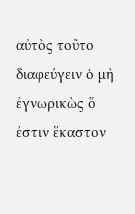αὐτὸς τοῦτο διαφεύγειν ὁ µὴ ἐγνωρικὼς ὅ ἐστιν ἕκαστον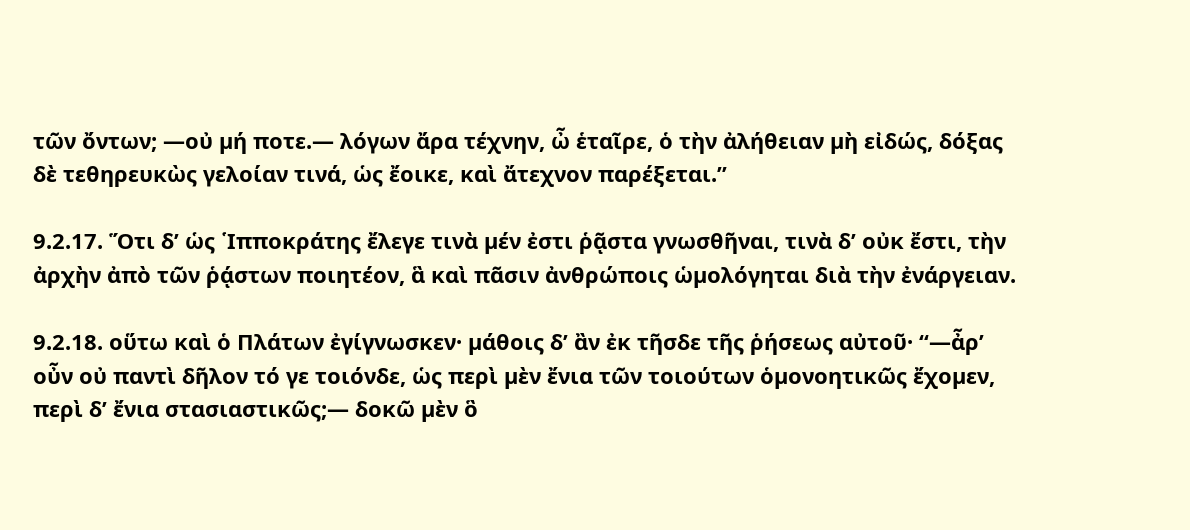τῶν ὄντων; —οὐ µή ποτε.— λόγων ἄρα τέχνην, ὦ ἑταῖρε, ὁ τὴν ἀλήθειαν µὴ εἰδώς, δόξας δὲ τεθηρευκὼς γελοίαν τινά, ὡς ἔοικε, καὶ ἄτεχνον παρέξεται.”

9.2.17. Ὅτι δ’ ὡς ῾Ιπποκράτης ἔλεγε τινὰ µέν ἐστι ῥᾷστα γνωσθῆναι, τινὰ δ’ οὐκ ἔστι, τὴν ἀρχὴν ἀπὸ τῶν ῥᾴστων ποιητέον, ἃ καὶ πᾶσιν ἀνθρώποις ὡµολόγηται διὰ τὴν ἐνάργειαν.

9.2.18. οὕτω καὶ ὁ Πλάτων ἐγίγνωσκεν· µάθοις δ’ ἂν ἐκ τῆσδε τῆς ῥήσεως αὐτοῦ· “—ἆρ’ οὖν οὐ παντὶ δῆλον τό γε τοιόνδε, ὡς περὶ µὲν ἔνια τῶν τοιούτων ὁµονοητικῶς ἔχοµεν, περὶ δ’ ἔνια στασιαστικῶς;— δοκῶ µὲν ὃ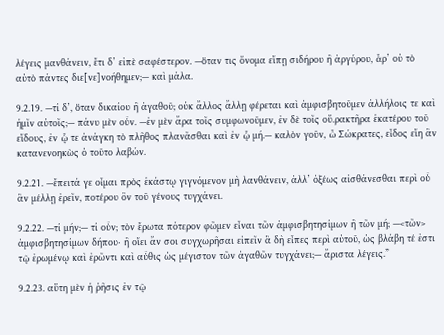λέγεις µανθάνειν, ἔτι δ’ εἰπὲ σαφέστερον. —ὅταν τις ὄνοµα εἴπῃ σιδήρου ἢ ἀργύρου, ἆρ’ οὐ τὸ αὐτὸ πάντες διε[νε]νοήθηµεν;— καὶ µάλα.

9.2.19. —τί δ’, ὅταν δικαίου ἢ ἀγαθοῦ; οὐκ ἄλλος ἄλλῃ φέρεται καὶ ἀµφισβητοῦµεν ἀλλήλοις τε καὶ ἡµῖν αὐτοῖς;— πάνυ µὲν οὖν. —ἐν µὲν ἄρα τοῖς συµφωνοῦµεν, ἐν δὲ τοῖς οὔ.ρακτῆρα ἑκατέρου τοῦ εἴδους, ἐν ᾧ τε ἀνάγκη τὸ πλῆθος πλανᾶσθαι καὶ ἐν ᾧ µή.— καλὸν γοῦν, ὦ Σώκρατες, εἶδος εἴη ἂν κατανενοηκὼς ὁ τοῦτο λαβών.

9.2.21. —ἔπειτά γε οἶµαι πρὸς ἑκάστῳ γιγνόµενον µὴ λανθάνειν, ἀλλ’ ὀξέως αἰσθάνεσθαι περὶ οὗ ἂν µέλλῃ ἐρεῖν, ποτέρου ὂν τοῦ γένους τυγχάνει.

9.2.22. —τί µήν;— τί οὖν; τὸν ἔρωτα πότερον φῶµεν εἶναι τῶν ἀµφισβητησίµων ἢ τῶν µή; —<τῶν> ἀµφισβητησίµων δήπου· ἢ οἴει ἄν σοι συγχωρῆσαι εἰπεῖν ἃ δὴ εἶπες περὶ αὐτοῦ, ὡς βλάβη τέ ἐστι τῷ ἐρωµένῳ καὶ ἐρῶντι καὶ αὖθις ὡς µέγιστον τῶν ἀγαθῶν τυγχάνει;— ἄριστα λέγεις.”

9.2.23. αὕτη µὲν ἡ ῥῆσις ἐν τῷ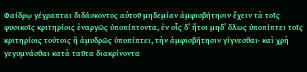Φαίδρῳ γέγραπται διδάσκοντος αὐτοῦ µηδεµίαν ἀµφισβήτησιν ἔχειν τὰ τοῖς φυσικοῖς κριτηρίοις ἐναργῶς ὑποπίπτοντα, ἐν οἷς δ’ ἤτοι µηδ’ ὅλως ὑποπίπτει τοῖς κριτηρίοις τούτοις ἢ ἀµυδρῶς ὑποπίπτει, τὴν ἀµφισβήτησιν γίγνεσθαι· καὶ χρὴ γεγυµνάσθαι κατὰ ταῦτα διακρίνοντα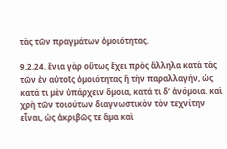τὰς τῶν πραγµάτων ὁµοιότητας.

9.2.24. ἔνια γὰρ οὕτως ἔχει πρὸς ἄλληλα κατὰ τὰς τῶν ἐν αὐτοῖς ὁµοιότητας ἢ τὴν παραλλαγήν, ὡς κατά τι µὲν ὑπάρχειν ὅµοια, κατά τι δ’ ἀνόµοια. καὶ χρὴ τῶν τοιούτων διαγνωστικὸν τὸν τεχνίτην εἶναι, ὡς ἀκριβῶς τε ἅµα καὶ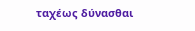ταχέως δύνασθαι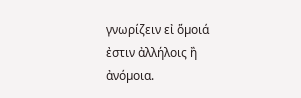γνωρίζειν εἰ ὅµοιά ἐστιν ἀλλήλοις ἢ ἀνόµοια.